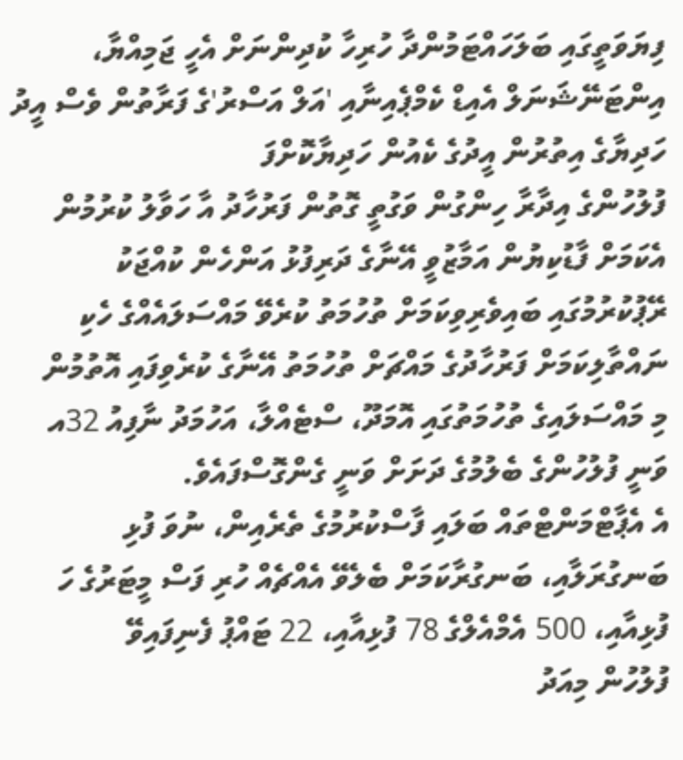ފިޔަވަތީގައި ބަލަހައްޓަމުންދާ ހުރިހާ ކުދިންނަށް އެހީ ޖަމިއްޔާ، އިންޓަނޭޝަނަލް އެއިޑް ކެމްޕެއިނާއި 'އަލް އަސްރު'ގެ ފަރާތުން ވެސް އީދު ހަދިޔާގެ އިތުރުން އީދުގެ ކެއުން ހަދިޔާކޮށްފަ
ފުލުހުންގެ އިދާރާ ހިންގުން ވަގުތީ ގޮތުން ފަރުހާދު އާ ހަވާލު ކުރުމުން އެކަމަށް ފާޑުކިޔުން އަމާޒުވީ އޭނާގެ ދަރިފުޅު އަންހެން ކުއްޖަކު ރޭޕުކުރުމުގައި ބައިވެރިވިކަމަށް ތުހުމަތު ކުރެވޭ މައްސަލައެއްގެ ހެކި ނައްތާލިކަމަށް ފަރުހާދުގެ މައްޗަށް ތުހުމަތު އޭނާގެ ކުރެވިފައި އޮތުމުން
މި މައްސަލައިގެ ތުހުމަތުގައި އޮމަދޫ، ސްޓެއްލާ، އަހުމަދު ނާފިއު 32އ ވަނީ ފުލުހުންގެ ބެލުމުގެ ދަށަށް ވަނީ ގެންގޮސްފައެވެ.
އެ އެޕާޓްމަންޓްތައް ބަލައި ފާސްކުރުމުގެ ތެރެއިން، ނުވަ ފުޅި ބަނގުރަލާއި، ބަނގުރާކަމަށް ބެލެވޭ އެއްޗެއް ހުރި ފަސް މީޓަރުގެ ހަ ފުޅިއާއި، 500 އެމްއެލްގެ 78 ފުޅިއާއި، 22 ޓައްޕު ފެނިފައިވޭ
ފުލުހުން މިއަދު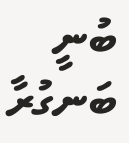ބުނީ ބަނގުރާ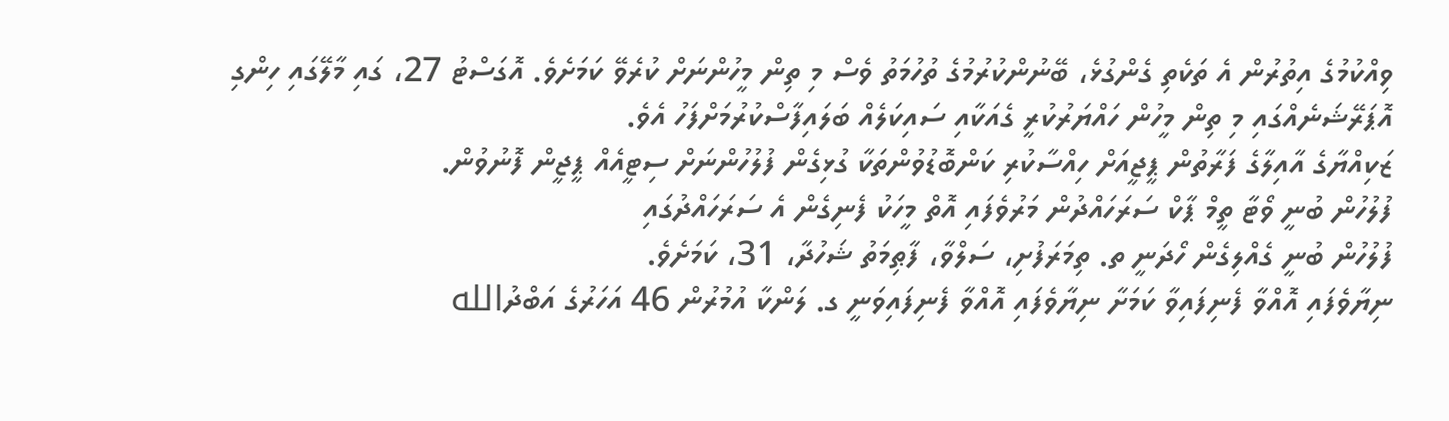ވިއްކުމުގެ އިތުރުން އެ ތަކެތި ގެންގުޅެ، ބޭނުންކުރުމުގެ ތުހުމަތު ވެސް މި ތިން މީހުންނަށް ކުރެވޭ ކަމަށެވެ. އޮގަސްޓު 27، ގައި މާލޭގައި ހިންގި އޮޕަރޭޝަނެއްގައި މި ތިން މީހުން ހައްޔަރުކުރީ ގެއަކާއި ސައިކަލެއް ބަލައިފާސްކުރުމަށްފަހު އެވެ.
ޒަކިއްޔާގެ އާއިލާގެ ފަރާތުން ޕީޖީއަށް ހިއްސާކުރި ކަންބޮޑުވުންތަކާ ގުޅިގެން ފުލުހުންނަށް ސިޓީއެއް ޕީޖީން ފޮނުވުން.
ފުލުހުން ބުނީ ވޯޓާ ތީމް ޕާކް ސަރަހައްދުން މަރުވެފައި އޮތް މީހަކު ފެނިގެން އެ ސަރަހައްދުގައި
ފުލުހުން ބުނީ ގެއްލިގެން ހޯދަނީ ތ. ތިމަރަފުށި، ސަލްވާ، ފާޠިމަތު ޝަހުދާ، 31، ކަމަށެވެ.
ނިޔާވެފައި އޮއްވާ ފެނިފައިވާ ކަމަށާ ނިޔާވެފައި އޮއްވާ ފެނިފައިވަނީ ގ. ލަންކާ އުމުރުން 46 އަހަރުގެ އަބްދުالله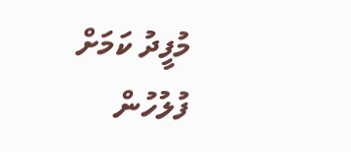މުފީދު ކަމަށް ފުލުހުން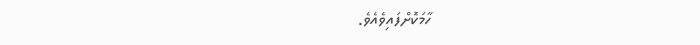ހާމަކޮށްފައިވެއެވެ.